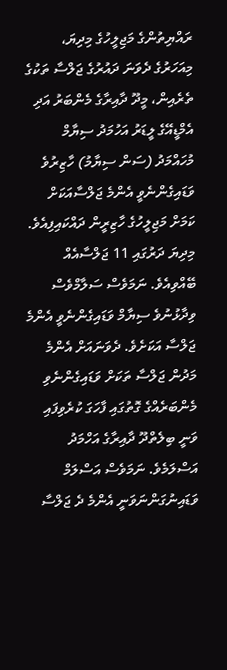ރައްޔިތުންގެ މަޖިލީހުގެ މިދިޔަ، މިއަހަރުގެ ދެވަނަ ދައުރުގެ ޖަލްސާ ތަކުގެ ތެރެއިން، މީދޫ ދާއިރާގެ މެންބަރު އަދި އެމްޑީއޭގެ ލީޑަރު އަހުމަދު ސިޔާމް މުހައްމަދު (ސަން ސިޔާމު) ހާޒިރުވެ ވަޑައިގެންނެވީ އެންމެ ޖަލްސާއަކަށް ކަމަށް މަޖިލީހުގެ ހާޒިރީން ދައްކައިފިއެވެ.
މިދިޔަ ދަރުގައި 11 ޖަލްސާއެއް ބޭއްވިއެވެ. ނަމަވެސް ސަލާމްވެސް ވިދާޅުނުވެ ސިޔާމް ވަޑައިގެންނެވީ އެންމެ ޖަލްސާ އަކަށެވެ. ދެވަނައަށް އެންމެ މަދުން ޖަލްސާ ތަކަށް ވަޑައިގެންނެވި މެންބަރެއްގެ ގޮތުގައި ފާހަގަ ކުރެވިފައި ވަނީ ބިލެތްދޫ ދާއިރާގެ އަހްމަދު އަސްލަމެވެ. ނަމަވެސް އަސްލަމް ވަޑައިނުގަންނަވަނީ އެންމެ ދެ ޖަލްސާ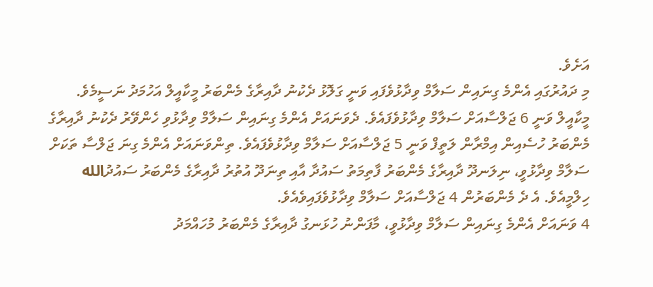އަށެވެ.
މި ދައުރުގައި އެންމެ ގިނައިން ސަލާމް ވިދާޅުވެފައި ވަނީ ގަލޮޅު ދެކުނު ދާއިރާގެ މެންބަރު މީކާއީލް އަހުމަދު ނަސީމެވެ. މީކާއީލް ވަނީ 6 ޖަލްސާއަށް ސަލާމް ވިދާޅުވެފައެވެ. ދެވަނައަށް އެންމެ ގިނައިން ސަލާމް ވިދާޅުވި ހެންވޭރު ދެކުނު ދާއިރާގެ މެންބަރު ހުސެއިން އިމްރާން ލަތީފް ވަނީ 5 ޖަލްސާއަށް ސަލާމް ވިދާޅުވެފައެވެ. ތިންވަނައަށް އެންމެ ގިނަ ޖަލްސާ ތަކަށް ސަލާމް ވިދާޅުވީ، ނިލަނދޫ ދާއިރާގެ މެންބަރު ފާތިމަތު ސައުދާ އާއި ތިނަދޫ އުތުރު ދާއިރާގެ މެންބަރު ސައުދުالله ހިލްމީއެވެ. އެ ދެ މެންބަރުން 4 ޖަލްސާއަށް ސަލާމް ވިދާޅުވެފައިވެއެވެ.
4 ވަނައަށް އެންމެ ގިނައިން ސަލާމް ވިދާޅުވީ، މާފަންނު ހުޅަނގު ދާއިރާގެ މެންބަރު މުހައްމަދު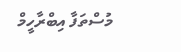މުސްތަފާ އިބްރާހީމް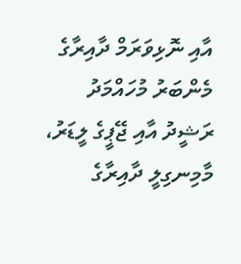އާއި ނޮޅިވަރަމް ދާއިރާގެ މެންބަރު މުހައްމަދު ރަޝީދު އާއި ޖޭޕީގެ ލީޑަރު، މާމިނގިލީ ދާއިރާގެ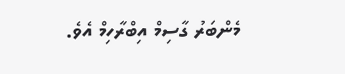މެންބަރު ގާސިމް އިބްރާހިމް އެވެ.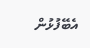އެބޭފުޅުން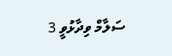ސަލާމް ވިދާޅުވީ 3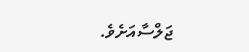ޖަލްސާއަށެވެ.